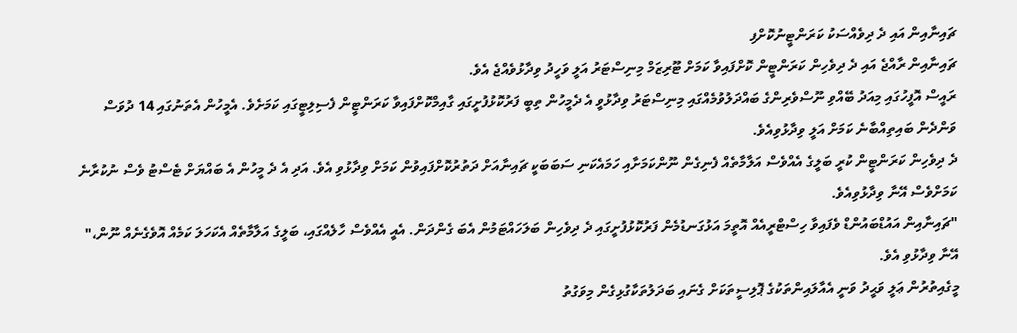ޗައިނާއިން އައި ދެ ދިވެއްސަކު ކަރަންޓީނުކޮށްފި
ޗައިނާއިން ރާއްޖެ އައި ދެ ދިވެހިން ކަރަންޓީން ކޮށްފައިވާ ކަމަށް ޓޫރިޒަމް މިނިސްޓަރު އަލީ ވަހީދު ވިދާޅުވެއްޖެ އެވެ.
ރައީސް އޮފީހުގައި މިއަދު ބޭއްވި ނޫސްވެރިންގެ ބައްދަލުވުމެއްގައި މިނިސްޓަރު ވިދާޅުވީ އެ ދެމީހުން ތިބީ ފަރުކޮޅުފުށީގައި ގާއިމްކޮށްފައިވާ ކަރަންޓީން ފެސިލިޓީގައި ކަމަށެވެ. އެމީހުން އެތަނުގައި 14 ދުވަސް ވަންދެން ބައިތިއްބާނެ ކަމަށް އަލީ ވިދާޅުވިއެވެ.
ދެ ދިވެހިން ކަރަންޓީން ކުރީ ބަލީގެ އެއްވެސް އަލާމާތެއް ފެނިގެން ނޫންކަމަށާއި ހަމައެކަނި ސަބަބަކީ ޗައިނާއަށް ދަތުރުކޮށްފައިވުން ކަމަށް ވިދާޅުވި އެވެ. އަދި އެ ދެ މީހުން އެ ބައްޔަށް ޓެސްޓު ވެސް ނުކުރާނެ ކަމަށްވެސް އޭނާ ވިދާޅުވިއެވެ.
"ޗައިނާއިން އައުޑްބައުންޑް ވެފައިވާ ހިސްޓްރީއެއް އޮތީމަ އަޅުގަނޑުމެން ފަރުކޮޅުފުށީގައި ދެ ދިވެހިން ބަލަހައްޓަމުން އެބަ ގެންދަން. އެއީ އެއްވެސް ހާލެއްގައި، ބަލީގެ އަލާމާތެއް އެކަހަލަ ކަމެއް އޮވެގެނެއް ނޫން،" އޭނާ ވިދާޅުވި އެވެ.
މީގެއިތުރުން ޢަލީ ވަޙީދު ވަނީ އެއާލައިންތަކުގެ ޕޮލިސީތަކަށް ގެނައި ބަދަލުތަކާގުޅިގެން މިވަގުތު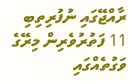ރާއްޖޭގައި ނުފުރިތިބި 11 ފަތުރުވެރިން މިރޭގެ ވަގުތެއްގައި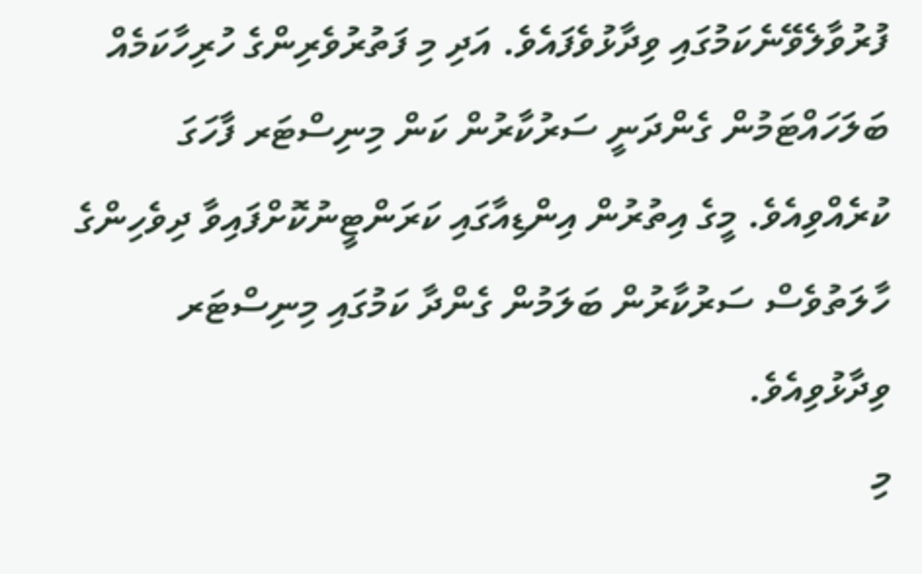ފުރުވާލެވޭނެކަމުގައި ވިދާޅުވެފައެވެ. އަދި މި ފަތުރުވެރިންގެ ހުރިހާކަމެއް ބަލަހައްޓަމުން ގެންދަނީ ސަރުކާރުން ކަން މިނިސްޓަރ ފާހަގަ ކުރެއްވިއެވެ. މީގެ އިތުރުން އިންޑިއާގައި ކަރަންޓީނުކޮށްފައިވާ ދިވެހިންގެ ހާލަތުވެސް ސަރުކާރުން ބަލަމުން ގެންދާ ކަމުގައި މިނިސްޓަރ ވިދާޅުވިއެވެ.
މި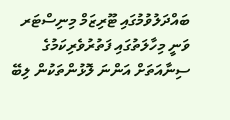ބައްދަލުވުމުގައި ޓޫރިޒަމް މިނިސްޓަރ ވަނީ މިހާލަތުގައި ފަތުރުވެރިކަމުގެ ސިނާއަތަށް އަންނަ ލޮޅުންތަކުން ލިބޭ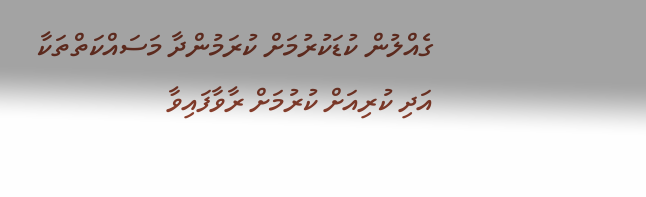ގެއްލުން ކުޑަކުރުމަށް ކުރަމުންދާ މަސައްކަތްތަކާ އަދި ކުރިއަށް ކުރުމަށް ރާވާފައިވާ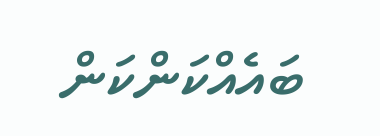ބައެއްކަންކަން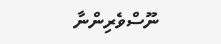ނޫސްވެރިންނާ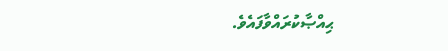ޙިއްޞާކުރައްވާފައެވެ.